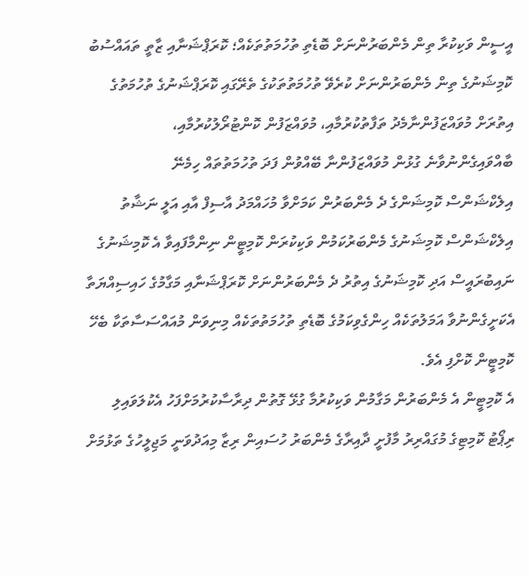އީސީން ވަކިކުރާ ތިން މެންބަރުންނަށް ބޮޑެތި ތުހުމަތުތަކެއް؛ ކޮރަޕްޝަނާއި ޒާތީ ތައައްސުބު
ކޮމިޝަނުގެ ތިން މެންބަރުންނަށް ކުރެވޭ ތުހުމަތުތަކުގެ ތެރޭގައި ކޮރަޕްޝަނުގެ ތުހުމަތުގެ އިތުރަށް މުވައްޒަފުންނާމެދު ތަފާތުކުރުމާއި، މުވައްޒަފުން ކޮންޓުރޯލުކުރުމާއި، ބާއްވައިގެންނުވާނެ ގުޅުން މުވައްޒަފުންނާ ބޭއްވުން ފަދަ ތުހުމަތުތައް ހިމެނޭ
އިލެކްޝަންސް ކޮމިޝަންގެ ދެ މެންބަރުން ކަމަށްވާ މުހައްމަދު އާސިފް އާއި އަލީ ނަޝާތު
އިލެކްޝަންސް ކޮމިޝަނުގެ މެންބަރުކަމުން ވަކިކުރަން ކޮމިޓީން ނިންމާފައިވާ އެ ކޮމިޝަނުގެ ނައިބުރައީސް އަދި ކޮމިޝަނުގެ އިތުރު ދެ މެންބަރުންނަށް ކޮރަޕްޝަނާއި މަގާމުގެ ހައިސިއްޔަތާ އެކަށީގެންނުވާ އަމަލުތަކެއް ހިންގެވިކަމުގެ ބޮޑެތި ތުހުމަތުތަކެއް މިނިވަން މުއައްސަސާތަކާ ބެހޭ ކޮމިޓީން ކޮށްފި އެވެ.
އެ ކޮމިޓީން އެ މެންބަރުން މަގާމުން ވަކިކުރުމާ ގުޅޭ ގޮތުން ދިރާސާކުރުމަށްފަހު އެކުލަވައިލި ރިޕޯޓު ކޮމިޓިގެ މުގައްރިރު މާފުށީ ދާއިރާގެ މެންބަރު ހުސައިން ރިޒާ މިއަދުވަނީ މަޖިލީހުގެ ތަޅުމަށް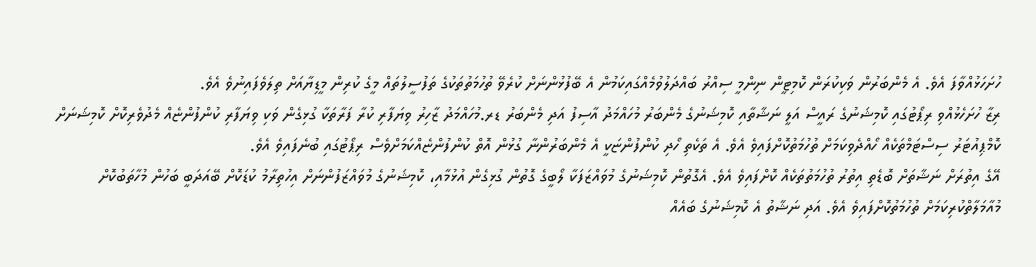ހުށަހަޅުއްވާފަ އެވެ. އެ މެންބަރުން ވަކިކުރަން ކޮމިޓީން ނިންމީ ސިއްރު ބައްދަލުވުމެއްގައިކަމުން އެ ބޭފުޅުންނަށް ކުރެވޭ ތުހުމަތުތަކުގެ ތަފުސީލުތައް މީގެ ކުރިން މީޑިޔާއަށް ތިލަވެފައިނުވެ އެވެ.
ރިޒާ ހުށަހެޅުއްވި ރިޕޯޓުގައި ކޮމިޝަނުގެ ރައީސް އަލީ ނަޝާތާއި ކޮމިޝަނުގެ މެންބަރު މުހައްމަދު އާސިފު އަދި މެންބަރު ޑރ.މުހައްމަދު ޒާހިރު ވިޔަފާރި ކުރާ ފަރާތަކާ ގުޅިގެން ވަކި ވިޔަފާރި ކުންފުންޏެއް މެދުވެރިކޮށް ކޮމިޝަނަށް ކޮމްޕިއުޓަރު ސިސްޓަމްތަކެއް ހޯއްދެވިކަމަށް ތުހުމަތުކޮށްފައިވެ އެވެ. އެ ތަކެތި ހޯދި ކުންފުންޏަކީ އެ މެންބަރުންނާ ގުޅުން އޮތް ކުންފުންޏެއްކަމަށްވެސް ރިޕޯޓުގައި ބުނެފައިވެ އެވެ.
އޭގެ އިތުރަށް ނަޝާތަށް ބޮޑެތި އިތުރު ތުހުމަތުތަކެއް ކޮށްފައިވެ އެވެ. އެގޮތުން ކޮމިޝަނުގެ މުވައްޒަފަކާ ލޯބީގެ ގޮތުން ގުޅިގެން އުޅުމާއި، ކޮމިޝަނުގެ މުވައްޒަފުންނަށް އިހުތިރާމު ކުޑަކޮށް ބޭއަދަބީ ބަހުން މުހާތަބުކޮށް މުއާމަލާތްކުރިކަމަށް ތުހުމަތުކޮށްފައިވެ އެވެ. އަދި ނަޝާތު އެ ކޮމިޝަނުގެ ބައެއް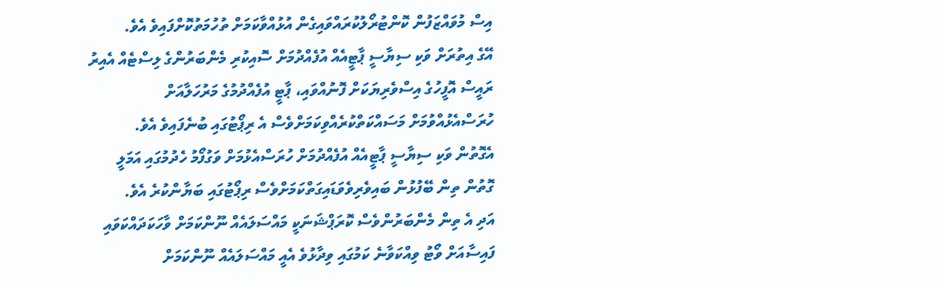އިސް މުވައްޒަފުން ކޮންޓުރޯލުކުރައްވައިގެން އުޅުއްވާކަމަށް ތުހުމަތުކޮށްފައިވެ އެވެ.
އޭގެ އިތުރަށް ވަކި ސިޔާސީ ޕާޓީއެއް އުފެއްދުމަށް ސޮއިކުރި މެންބަރުންގެ ލިސްޓެއް އެއިރު ރައީސް އޮފީހުގެ އިސްވެރިޔަކަށް ފޮނުއްވައި، ޕާޓީ އުފެއްދުމުގެ މަރުހަލާއަށް ހުރަސްއެޅުއްވުމަށް މަސައްކަތްކުރެއްވިކަމަށްވެސް އެ ރިޕޯޓުގައި ބުނެފައިވެ އެވެ.
އެގޮތުން ވަކި ސިޔާސީ ޕާޓީއެއް އުފެއްދުމަށް ހުރަސްއެޅުމަށް ވަގުފޯމު ހެދުމުގައި އަމަލީ ގޮތުން ތިން ބޭފުޅުން ބައިވެރިވެވަޑައިގަތްކަމަށްވެސް ރިޕޯޓުގައި ބަޔާންކުރެ އެވެ.
އަދި އެ ތިން މެންބަރުންވެސް ކޮރަޕްޝަނަކީ މައްސަލައެއް ނޫންކަމަށް ވާހަކަދައްކަވައި ފައިސާއަށް ވޯޓު ވިއްކަވާނެ ކަމުގައި ވިދާޅުވެ އެއީ މައްސަލައެއް ނޫންކަމަށް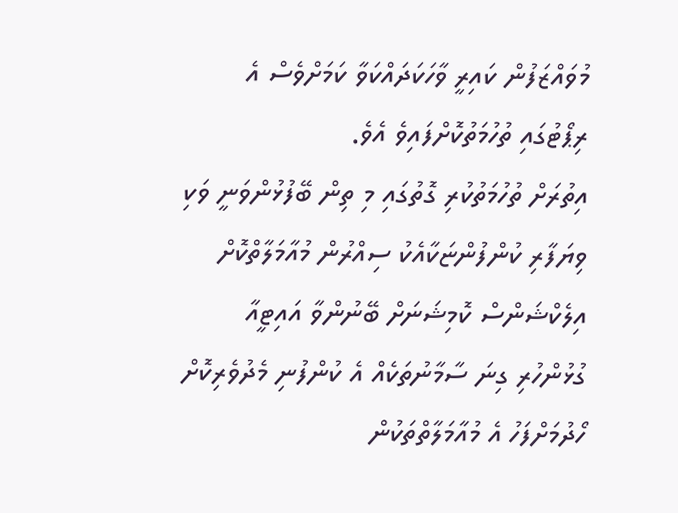މުވައްޒަފުން ކައިރީ ވާހަކަދައްކަވާ ކަމަށްވެސް އެ ރިޕޯޓުގައި ތުހުމަތުކޮށްފައިވެ އެވެ.
އިތުރަށް ތުހުމަތުކުރި ގޮތުގައި މި ތިން ބޭފުޅުންވަނީ ވަކި ވިޔަފާރި ކުންފުންޏަކާއެކު ސިއްރުން މުއާމަލާތްކޮށް އިލެކްޝަންސް ކޮމިޝަނަށް ބޭނުންވާ އައިޓީއާ ގުޅުންހުރި ގިނަ ސާމާނުތަކެއް އެ ކުންފުނި މެދުވެރިކޮށް ހޯދުމަށްފަހު އެ މުއާމަލާތްތަކުން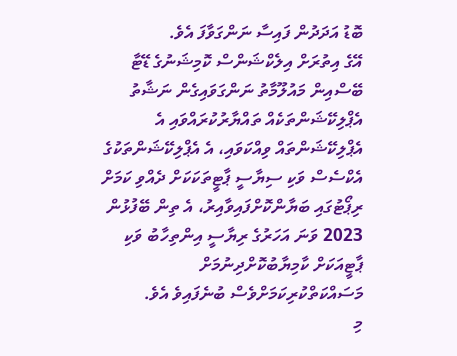ބޮޑު އަދަދުން ފައިސާ ނަންގަވާފަ އެވެ.
އޭގެ އިތުރަށް އިލެކްޝަންސް ކޮމިޝަނުގެ ޑޭޓާ ބޭސްއިން މައުލޫމާތު ނަންގަވައިގެން ނަޝާތު އެޕްލިކޭޝަންތަކެއް ތައްޔާރުކުރައްވައި އެ އެޕްލިކޭޝަންތައް ވިއްކަވައި، އެ އެޕްލިކޭޝަންތަކުގެ އެކްސެސް ވަކި ސިޔާސީ ޕާޓީތަކަކަށް ދެއްވި ކަމަށް ރިޕޯޓުގައި ބަޔާންކޮށްފައިވާއިރު، އެ ތިން ބޭފުޅުން 2023 ވަނަ އަހަރުގެ ރިޔާސީ އިންތިހާބު ވަކި ޕާޓީއަކަށް ކާމިޔާބުކޮށްދިނުމަށް މަސައްކަތްކުރިކަމަށްވެސް ބުނެފައިވެ އެވެ.
މި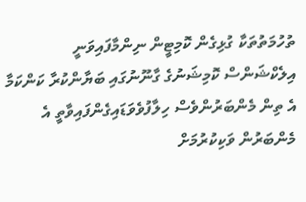ތުހުމަތުތަކާ ގުޅިގެން ކޮމިޓީން ނިންމާފައިވަނީ އިލެކްޝަންސް ކޮމިޝަނުގެ ގާނޫނުގައި ބަޔާންކުރާ ކަންކަމާ އެ ތިން މެންބަރުންވެސް ހިލާފުވެވަޑައިގެންފައިވާތީ އެ މެންބަރުން ވަކިކުރުމަށް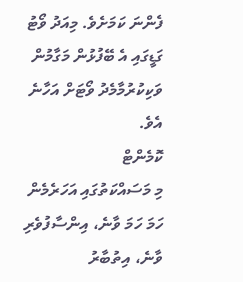ފެންނަ ކަމަށެވެ. މިއަދު ވޯޓު ގަޑީގައި އެ ބޭފުޅުން މަގާމުން ވަކިކުރުމާމެދު ވޯޓަށް އަހާނެ އެވެ.
ކޮމެންޓް
މި މަސައްކަތުގައި އަހަރެމެން ހަމަ ހަމަ ވާނެ، އިންސާފުވެރި ވާނެ، އިތުބާރު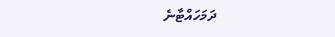ދަމަހައްޓާނެ